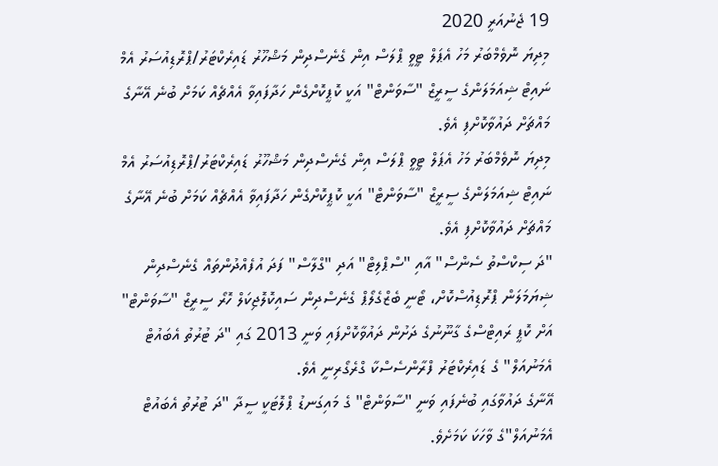19 ޖެނުއަރީ 2020
މިދިޔަ ނޮވެމްބަރު މަހު އެޕަލް ޓީވީ ޕްލަސް އިން ގެނެސްދިން މަޝްހޫރު ޑައިރެކްޓަރު/ޕްރޮޑިއުސަރު އެމް ނައިޓް ޝިއަމަލަންގެ ސީރީޒް "ސާވަންޓް" އަކީ ކޮޕީކޮށްގެން ހަދާފައިވާ އެއްޗެއް ކަމަށް ބުނެ އޭނާގެ މައްޗަށް ދައުވާކޮށްފި އެވެ.
މިދިޔަ ނޮވެމްބަރު މަހު އެޕަލް ޓީވީ ޕްލަސް އިން ގެނެސްދިން މަޝްހޫރު ޑައިރެކްޓަރު/ޕްރޮޑިއުސަރު އެމް ނައިޓް ޝިއަމަލަންގެ ސީރީޒް "ސާވަންޓް" އަކީ ކޮޕީކޮށްގެން ހަދާފައިވާ އެއްޗެއް ކަމަށް ބުނެ އޭނާގެ މައްޗަށް ދައުވާކޮށްފި އެވެ.
"ދަ ސިކްސްތު ސެންސް" އާއި "ސްޕްލިޓް" އަދި "ގްލާސް" ފަދަ އުފެއްދުންތައް ގެނެސްދިން ޝިޔަމަލަން ޕްރޮޑިއުސްކޮށް، ޓޯނީ ބެޒްގެލޯޕް ގެނެސްދިން ސައިކޮލޮޖިކަލް ހޮރޯ ސީރީޒް "ސާވަންޓް" އަށް ކޮޕީ ރައިޓްސްގެ ގާނޫނުގެ ދަށުން ދައުވާކޮށްފައި ވަނީ 2013 ގައި "ދަ ޓުރުތު އެބައުޓް އެމަނުއަލް" ގެ ޑައިރެކްޓަރު ފްރާންސެސްކާ ގްރެގޯރިނީ އެވެ.
އޭނާގެ ދައުވާގައި ބުނެފައި ވަނީ "ސާވަންޓް" ގެ މައިގަނޑު ޕްލޮޓަކީ ސީދާ "ދަ ޓުރުތު އެބައުޓް އެމަނުއަލް"ގެ ވާހަކަ ކަމަށެވެ.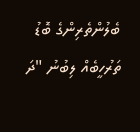ބެލުންތެރިންގެ ބޮޑު ތަރުހީބެއް ލިބުނު "ދަ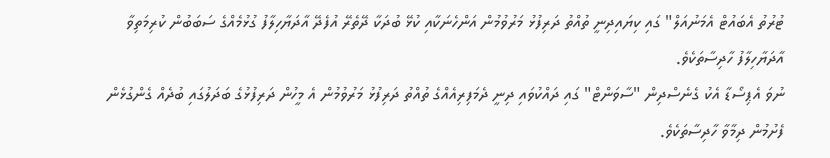ޓުރުތު އެބައުޓް އެމަނުއަލް" ގައި ކިޔައިދިނީ ތުއްތު ދަރިފުޅު މަރުވުމުން އަންހެނަކާއި ކުޅޭ ބުދަކާ ދޭތެރޭ އުފެދޭ އާދަޔާހިލާފު ގުޅުމެއްގެ ސަބަބުން ކުރިމަތިވާ އާދަޔާހިލާފު ހާދިސާތަކެވެ.
ނުވަ އެޕިސޯޑާ އެކު ގެނެސްދިން "ސާވަންޓް" ގައި ދައްކުވައި ދިނީ ދެމަފިރިއެއްގެ ތުއްތު ދަރިފުޅު މަރުވުމުން އެ މީހުން ދަރިފުޅުގެ ބަދަލުގައި ބުދެއް ގެންގުޅެން ފެށުމުން ދިމާވާ ހާދިސާތަކެވެ.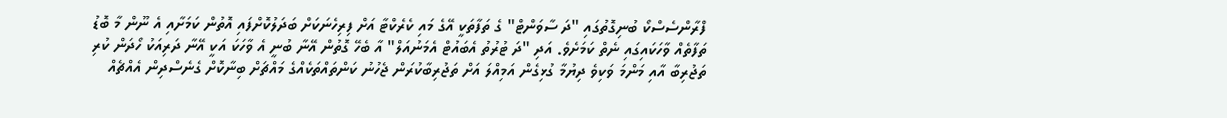ފްރާންސެސްކޯ ބުނިގޮތުގައި "ދަ ސާވަންޓް" ގެ ތަފާތަކީ އޭގެ މައި ކެރެކްޓާ އަށް ފިރިހެނަކަށް ބަދަލުކޮށްފައި އޮތުން ކަމަށާއި އެ ނޫން މާ ބޮޑު ތަފާތެއް ވާހަކައިގައި ނެތް ކަމަށެވެ. އަދި "ދަ ޓުރުތު އެބައުޓް އެމަނުއަލް" އާ ބެހޭ ގޮތުން އޭނާ ބުނީ އެ ވާހަކަ އަކީ އޭނާ ދަރިއަކު ހޯދަން ކުރި ތަޖުރިބާ އާއި މަންމަ ވަކިވެ ދިޔުމާ ގުޅިގެން އަމިއްލަ އަށް ތަޖުރިބާކުރަން ޖެހުނު ކަންތައްތަކެއްގެ މައްޗަށް ބިނާކޮށް ގެނެސްދިން އެއްޗެއް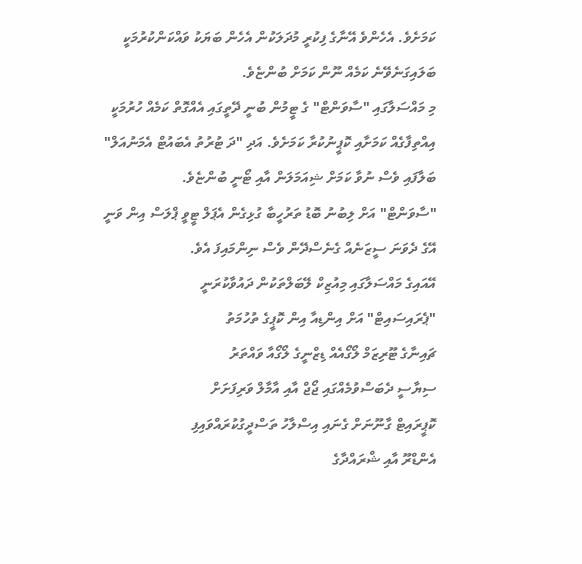ކަމަށެވެ. އެހެންވެ އޭނާގެ ފިކުރީ މުދަލަކުން އެހެން ބަޔަކު ވައްކަންކުރުމަކީ ބަލައިގަނެވޭނެ ކަމެއް ނޫން ކަމަށް ބުންޏެވެ.
މި މައްސަލާގައި "ސާވަންޓް" ގެ ޓީމުން ބުނީ ދޭތީގައި އެއްގޮތް ކަމެއް ހުރުމަކީ އިއްތިފާގެއް ކަމަށާއި ކޮޕީނުކުރާ ކަމަށެވެ. އަދި "ދަ ޓުރުތު އެބައުޓް އެމަނުއަލް" ބަލާފައި ވެސް ނުވާ ކަމަށް ޝިއަމަލަން އާއި ޓޯނީ ބުންޏެވެ.
"ސާވަންޓް" އަށް ލިބުނު ބޮޑު ތަރުހީބާ ގުޅިގެން އެޕަލް ޓީވީ ޕްލަސް އިން ވަނީ އޭގެ ދެވަނަ ސީޒަނެއް ގެނެސްދޭން ވެސް ނިންމައިފަ އެވެ.
އޭއައިގެ މައްސަލާގައި މިއުޒިކް ލޭބަލްތަކުން ދައުވާކުރަނީ
"ޕެރައިސައިޓް" އަށް އިންޑިއާ އިން ކޮޕީގެ ތުހުމަތު
ޗައިނާގެ ޓޫރިޒަމް ލޯގޯއެއް ޑިޒްނީގެ ލޯގޯއާ ވައްތަރު
ސިޔާސީ ދެބަސްވުމެއްގައި ޖޯޖް އާއި އާމާލް ވަރިފަށަށް
ކޮޕީރައިޓް ގާނޫނަށް ގެނައި އިސްލާހު ތަސްދީގުކުރައްވައިފި
އެންޑްރޫ އާއި ޝްރައްދާގެ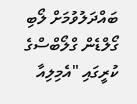ބައްދަލުވުމަށް ލޯބި
ގޯލްޑެން ގްލޯބްސްގެ ކުރީގައި "އެމިލިއާ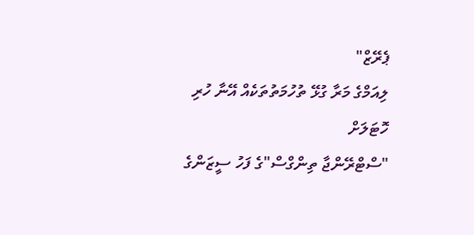ޕެރޭޒް"
ލިއަމްގެ މަރާ ގުޅޭ ތުހުމަތުތަކެއް އޭނާ ހުރި ހޮޓަލަށް
"ސްޓްރޭންޖާ ތިންގްސް"ގެ ފަހު ސީޒަންގެ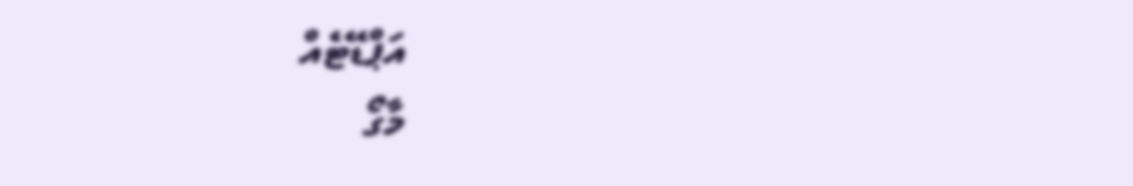އަޕްޑޭޓެއް
މާގޯ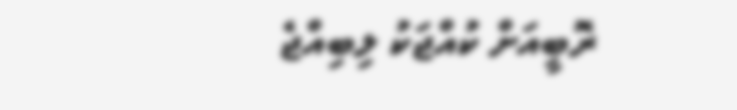ރޮބީއަށް ކުއްޖަކު ލިބިއްޖެ